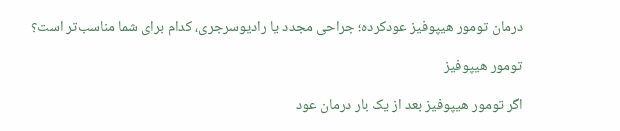درمان تومور هیپوفیز عودکرده؛ جراحی مجدد یا رادیوسرجری، کدام برای شما مناسب‌تر است؟

تومور هیپوفیز

اگر تومور هیپوفیز بعد از یک بار درمان عود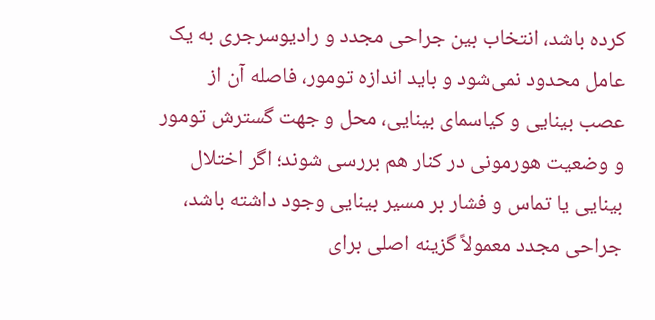کرده باشد، انتخاب بین جراحی مجدد و رادیوسرجری به یک عامل محدود نمی‌شود و باید اندازه تومور، فاصله آن از عصب بینایی و کیاسمای بینایی، محل و جهت گسترش تومور و وضعیت هورمونی در کنار هم بررسی شوند؛ اگر اختلال بینایی یا تماس و فشار بر مسیر بینایی وجود داشته باشد، جراحی مجدد معمولاً گزینه اصلی برای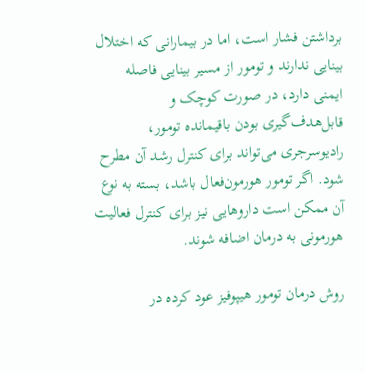برداشتن فشار است، اما در بیمارانی که اختلال بینایی ندارند و تومور از مسیر بینایی فاصله ایمنی دارد، در صورت کوچک و قابل‌هدف‌گیری بودن باقیمانده تومور، رادیوسرجری می‌تواند برای کنترل رشد آن مطرح شود. اگر تومور هورمون‌فعال باشد، بسته به نوع آن ممکن است داروهایی نیز برای کنترل فعالیت هورمونی به درمان اضافه شوند.

روش درمان تومور هیپوفیز عود کرده در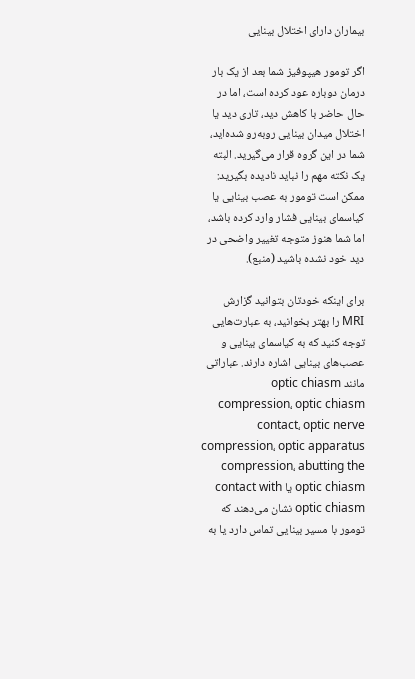بیماران دارای اختلال بینایی

اگر تومور هیپوفیز شما بعد از یک بار درمان دوباره عود کرده است، اما در حال حاضر با کاهش دید، تاری دید یا اختلال میدان بینایی روبه‌رو شده‌اید، شما در این گروه قرار می‌گیرید. البته یک نکته مهم را نباید نادیده بگیرید: ممکن است تومور به عصب بینایی یا کیاسمای بینایی فشار وارد کرده باشد، اما شما هنوز متوجه تغییر واضحی در دید خود نشده باشید (منبع).

برای اینکه خودتان بتوانید گزارش MRI را بهتر بخوانید، به عبارت‌هایی توجه کنید که به کیاسمای بینایی و عصب‌های بینایی اشاره دارند. عباراتی مانند optic chiasm compression، optic chiasm contact، optic nerve compression، optic apparatus compression، abutting the optic chiasm یا contact with optic chiasm نشان می‌دهند که تومور با مسیر بینایی تماس دارد یا به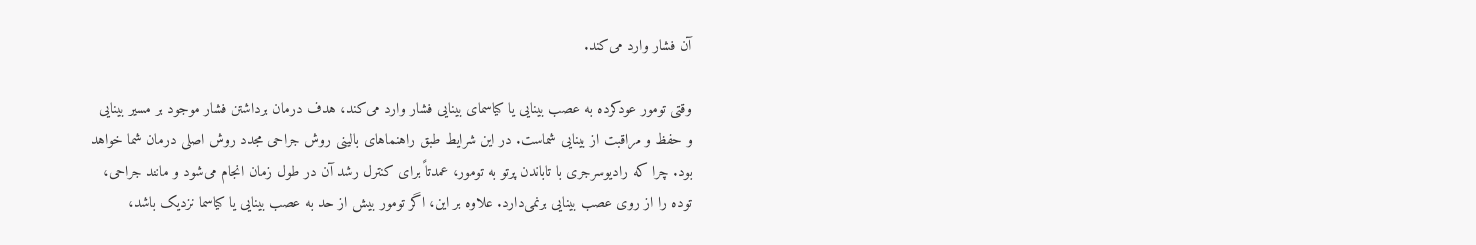آن فشار وارد می‌کند.

وقتی تومور عودکرده به عصب بینایی یا کیاسمای بینایی فشار وارد می‌کند، هدف درمان برداشتن فشار موجود بر مسیر بینایی و حفظ و مراقبت از بینایی شماست. در این شرایط طبق راهنماهای بالینی روش جراحی مجدد روش اصلی درمان شما خواهد بود. چرا که رادیوسرجری با تاباندن پرتو به تومور، عمدتاً برای کنترل رشد آن در طول زمان انجام می‌شود و مانند جراحی، توده را از روی عصب بینایی برنمی‌دارد. علاوه بر این، اگر تومور بیش از حد به عصب بینایی یا کیاسما نزدیک باشد،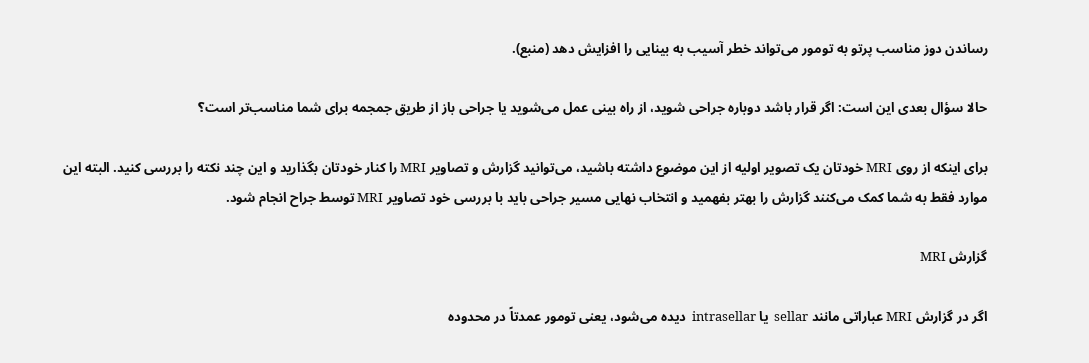رساندن دوز مناسب پرتو به تومور می‌تواند خطر آسیب به بینایی را افزایش دهد (منبع).

حالا سؤال بعدی این است: اگر قرار باشد دوباره جراحی شوید، از راه بینی عمل می‌شوید یا جراحی باز از طریق جمجمه برای شما مناسب‌تر است؟

برای اینکه از روی MRI خودتان یک تصویر اولیه از این موضوع داشته باشید، می‌توانید گزارش و تصاویر MRI را کنار خودتان بگذارید و این چند نکته را بررسی کنید. البته این موارد فقط به شما کمک می‌کنند گزارش را بهتر بفهمید و انتخاب نهایی مسیر جراحی باید با بررسی خود تصاویر MRI توسط جراح انجام شود.

گزارش MRI

اگر در گزارش MRI عباراتی مانند sellar  یا intrasellar  دیده می‌شود، یعنی تومور عمدتاً در محدوده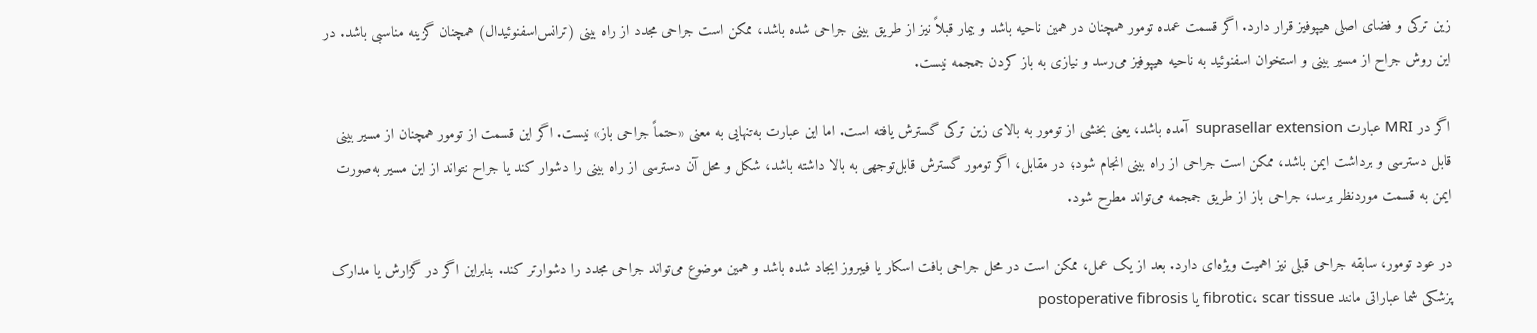زین ترکی و فضای اصلی هیپوفیز قرار دارد. اگر قسمت عمده تومور همچنان در همین ناحیه باشد و بیمار قبلاً نیز از طریق بینی جراحی شده باشد، ممکن است جراحی مجدد از راه بینی (ترانس‌اسفنوئیدال) همچنان گزینه مناسبی باشد. در این روش جراح از مسیر بینی و استخوان اسفنوئید به ناحیه هیپوفیز می‌رسد و نیازی به باز کردن جمجمه نیست.

اگر در MRI عبارت suprasellar extension  آمده باشد، یعنی بخشی از تومور به بالای زین ترکی گسترش یافته است. اما این عبارت به‌تنهایی به معنی «حتماً جراحی باز» نیست. اگر این قسمت از تومور همچنان از مسیر بینی قابل دسترسی و برداشت ایمن باشد، ممکن است جراحی از راه بینی انجام شود؛ در مقابل، اگر تومور گسترش قابل‌توجهی به بالا داشته باشد، شکل و محل آن دسترسی از راه بینی را دشوار کند یا جراح نتواند از این مسیر به‌صورت ایمن به قسمت موردنظر برسد، جراحی باز از طریق جمجمه می‌تواند مطرح شود.

در عود تومور، سابقه جراحی قبلی نیز اهمیت ویژه‌ای دارد. بعد از یک عمل، ممکن است در محل جراحی بافت اسکار یا فیبروز ایجاد شده باشد و همین موضوع می‌تواند جراحی مجدد را دشوارتر کند. بنابراین اگر در گزارش یا مدارک پزشکی شما عباراتی مانند fibrotic، scar tissue یا postoperative fibrosis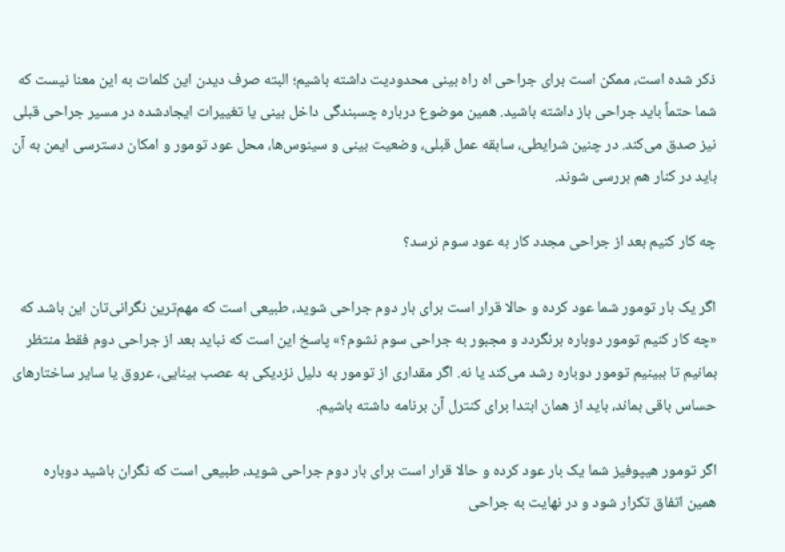ذکر شده است، ممکن است برای جراحی اه راه بینی محدودیت داشته باشیم؛ البته صرف دیدن این کلمات به این معنا نیست که شما حتماً باید جراحی باز داشته باشید. همین موضوع درباره چسبندگی داخل بینی یا تغییرات ایجادشده در مسیر جراحی قبلی نیز صدق می‌کند. در چنین شرایطی، سابقه عمل قبلی، وضعیت بینی و سینوس‌ها، محل عود تومور و امکان دسترسی ایمن به آن باید در کنار هم بررسی شوند.

چه کار کنیم بعد از جراحی مجدد کار به عود سوم نرسد؟

اگر یک بار تومور شما عود کرده و حالا قرار است برای بار دوم جراحی شوید، طبیعی است که مهم‌ترین نگرانی‌تان این باشد که «چه کار کنیم تومور دوباره برنگردد و مجبور به جراحی سوم نشوم؟» پاسخ این است که نباید بعد از جراحی دوم فقط منتظر بمانیم تا ببینیم تومور دوباره رشد می‌کند یا نه. اگر مقداری از تومور به دلیل نزدیکی به عصب بینایی، عروق یا سایر ساختارهای حساس باقی بماند، باید از همان ابتدا برای کنترل آن برنامه داشته باشیم.

اگر تومور هیپوفیز شما یک بار عود کرده و حالا قرار است برای بار دوم جراحی شوید، طبیعی است که نگران باشید دوباره همین اتفاق تکرار شود و در نهایت به جراحی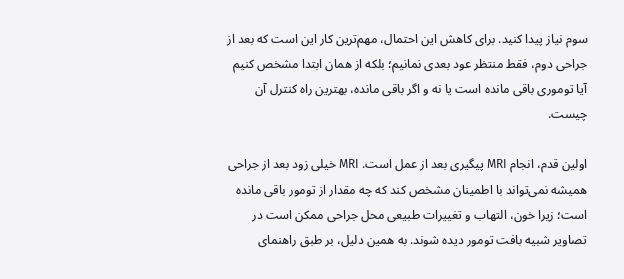سوم نیاز پیدا کنید. برای کاهش این احتمال، مهم‌ترین کار این است که بعد از جراحی دوم، فقط منتظر عود بعدی نمانیم؛ بلکه از همان ابتدا مشخص کنیم آیا توموری باقی مانده است یا نه و اگر باقی مانده، بهترین راه کنترل آن چیست.

اولین قدم، انجام MRI پیگیری بعد از عمل است. MRI خیلی زود بعد از جراحی همیشه نمی‌تواند با اطمینان مشخص کند که چه مقدار از تومور باقی مانده است؛ زیرا خون، التهاب و تغییرات طبیعی محل جراحی ممکن است در تصاویر شبیه بافت تومور دیده شوند. به همین دلیل، بر طبق راهنمای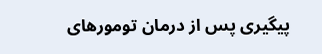پیگیری پس از درمان تومورهای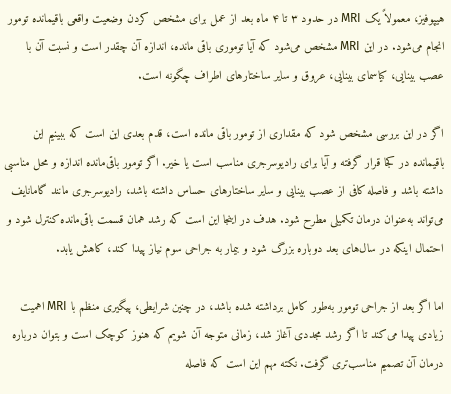هیپوفیز، معمولاً یک MRI در حدود ۳ تا ۴ ماه بعد از عمل برای مشخص کردن وضعیت واقعی باقیمانده تومور انجام می‌شود. در این MRI مشخص می‌شود که آیا توموری باقی مانده، اندازه آن چقدر است و نسبت آن با عصب بینایی، کیاسمای بینایی، عروق و سایر ساختارهای اطراف چگونه است.

اگر در این بررسی مشخص شود که مقداری از تومور باقی مانده است، قدم بعدی این است که ببینیم این باقیمانده در کجا قرار گرفته و آیا برای رادیوسرجری مناسب است یا خیر. اگر تومور باقی‌مانده اندازه و محل مناسبی داشته باشد و فاصله کافی از عصب بینایی و سایر ساختارهای حساس داشته باشد، رادیوسرجری مانند گامانایف می‌تواند به‌عنوان درمان تکمیلی مطرح شود. هدف در اینجا این است که رشد همان قسمت باقی‌مانده کنترل شود و احتمال اینکه در سال‌های بعد دوباره بزرگ شود و بیمار به جراحی سوم نیاز پیدا کند، کاهش یابد.

اما اگر بعد از جراحی تومور به‌طور کامل برداشته شده باشد، در چنین شرایطی، پیگیری منظم با MRI اهمیت زیادی پیدا می‌کند تا اگر رشد مجددی آغاز شد، زمانی متوجه آن شویم که هنوز کوچک است و بتوان درباره درمان آن تصمیم مناسب‌تری گرفت. نکته مهم این است که فاصله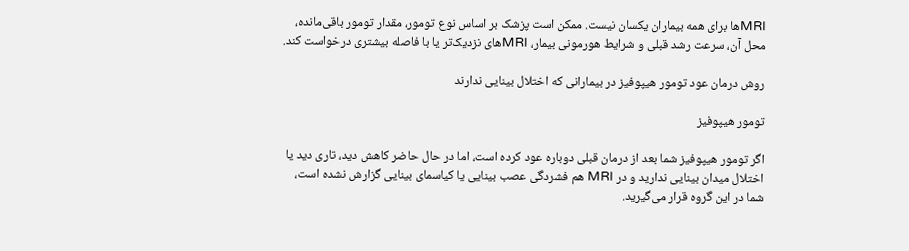MRIها برای همه بیماران یکسان نیست. ممکن است پزشک بر اساس نوع تومور، مقدار تومور باقی‌مانده، محل آن، سرعت رشد قبلی و شرایط هورمونی بیمار، MRIهای نزدیک‌تر یا با فاصله بیشتری درخواست کند.

روش درمان عود تومور هیپوفیز در بیمارانی که اختلال بینایی ندارند

تومور هیپوفیز

اگر تومور هیپوفیز شما بعد از درمان قبلی دوباره عود کرده است، اما در حال حاضر کاهش دید، تاری دید یا اختلال میدان بینایی ندارید و در MRI هم فشردگی عصب بینایی یا کیاسمای بینایی گزارش نشده است، شما در این گروه قرار می‌گیرید.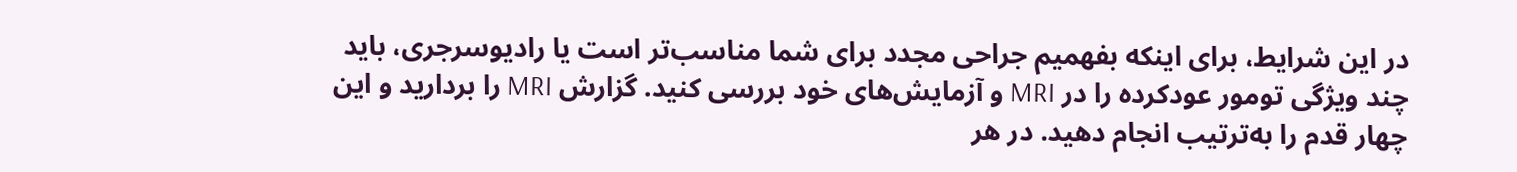در این شرایط، برای اینکه بفهمیم جراحی مجدد برای شما مناسب‌تر است یا رادیوسرجری، باید چند ویژگی تومور عودکرده را در MRI و آزمایش‌های خود بررسی کنید. گزارش MRI را بردارید و این چهار قدم را به‌ترتیب انجام دهید. در هر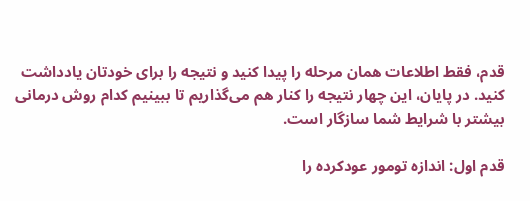قدم، فقط اطلاعات همان مرحله را پیدا کنید و نتیجه را برای خودتان یادداشت کنید. در پایان، این چهار نتیجه را کنار هم می‌گذاریم تا ببینیم کدام روش درمانی بیشتر با شرایط شما سازگار است.

قدم اول: اندازه تومور عودکرده را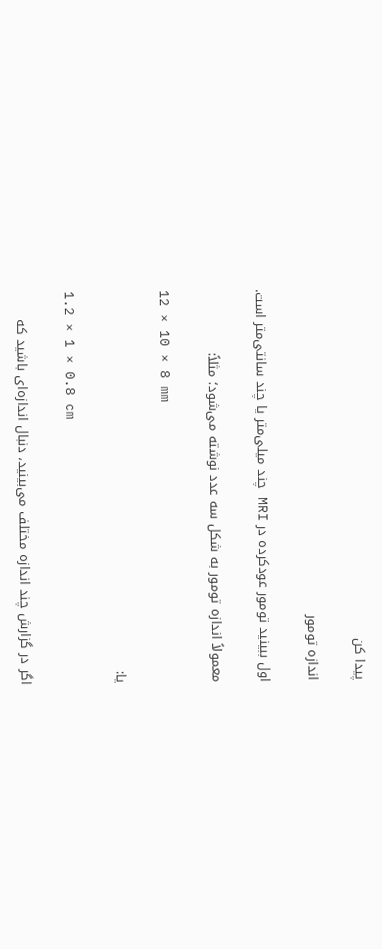پیدا کن

اندازه تومور

اول ببینید تومور عودکرده در MRI چند میلی‌متر یا چند سانتی‌متر است.

معمولاً اندازه تومور به شکل سه عدد نوشته می‌شود؛ مثلاً:

12 × 10 × 8 mm

یا:

1.2 × 1 × 0.8 cm

اگر در گزارش چند اندازه مختلف می‌بینید، دنبال اندازه‌ای باشید که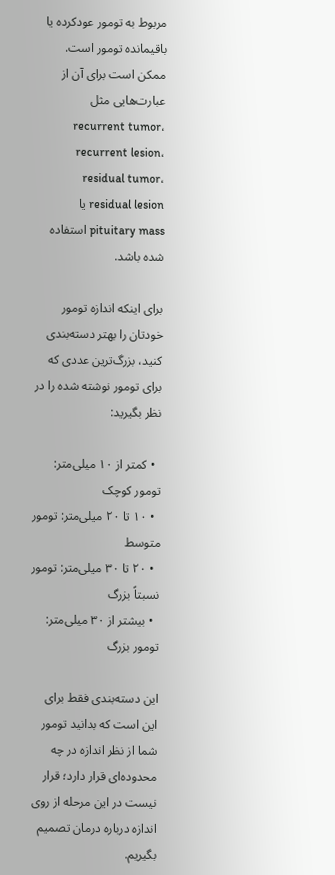مربوط به تومور عودکرده یا باقیمانده تومور است. ممکن است برای آن از عبارت‌هایی مثل recurrent tumor، recurrent lesion، residual tumor،  residual lesion یا pituitary mass استفاده شده باشد.

برای اینکه اندازه تومور خودتان را بهتر دسته‌بندی کنید، بزرگ‌ترین عددی که برای تومور نوشته شده را در نظر بگیرید:

  • کمتر از ۱۰ میلی‌متر: تومور کوچک
  • ۱۰ تا ۲۰ میلی‌متر: تومور متوسط
  • ۲۰ تا ۳۰ میلی‌متر: تومور نسبتاً بزرگ
  • بیشتر از ۳۰ میلی‌متر: تومور بزرگ

این دسته‌بندی فقط برای این است که بدانید تومور شما از نظر اندازه در چه محدوده‌ای قرار دارد؛ قرار نیست در این مرحله از روی اندازه درباره درمان تصمیم بگیریم.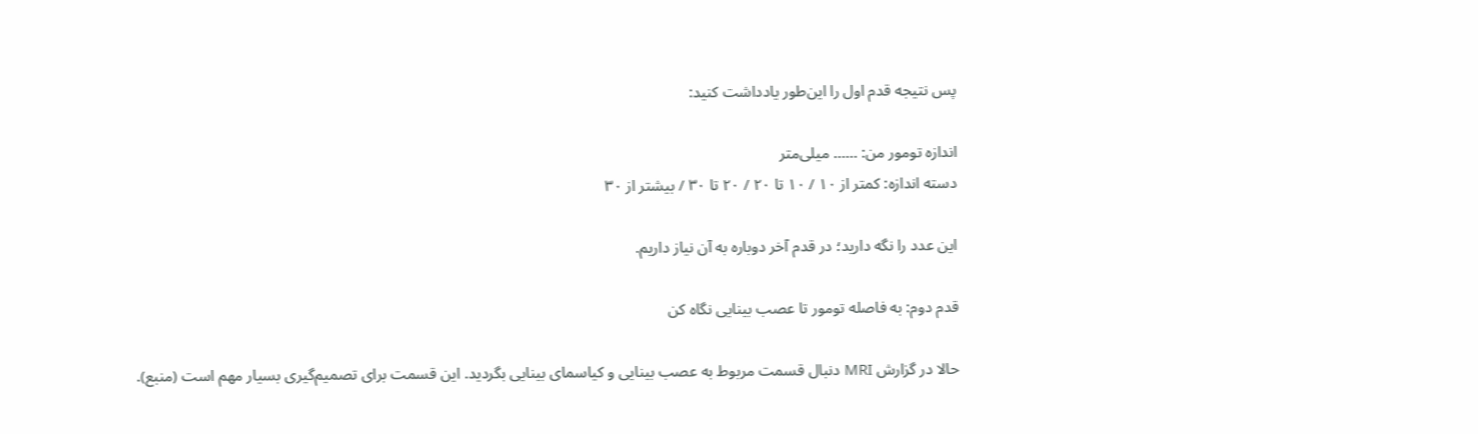پس نتیجه قدم اول را این‌طور یادداشت کنید:

اندازه تومور من: …… میلی‌متر
دسته اندازه: کمتر از ۱۰ / ۱۰ تا ۲۰ / ۲۰ تا ۳۰ / بیشتر از ۳۰

این عدد را نگه دارید؛ در قدم آخر دوباره به آن نیاز داریم.

قدم دوم: به فاصله تومور تا عصب بینایی نگاه کن

حالا در گزارش MRI دنبال قسمت مربوط به عصب بینایی و کیاسمای بینایی بگردید. این قسمت برای تصمیم‌گیری بسیار مهم است (منبع).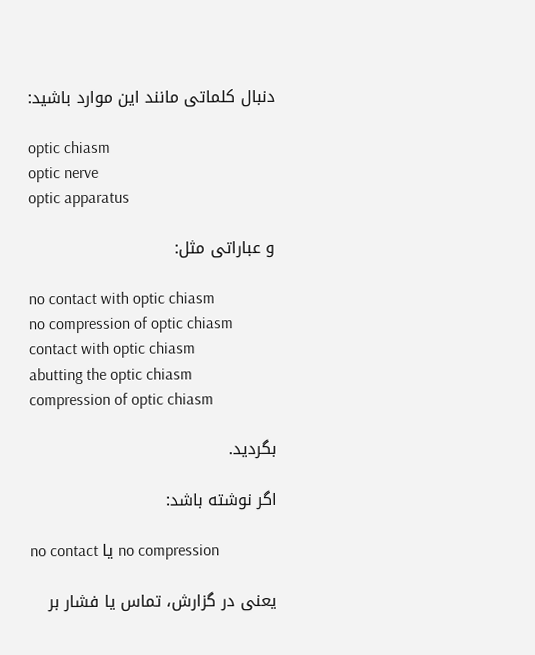دنبال کلماتی مانند این موارد باشید:

optic chiasm
optic nerve
optic apparatus

و عباراتی مثل:

no contact with optic chiasm
no compression of optic chiasm
contact with optic chiasm
abutting the optic chiasm
compression of optic chiasm

بگردید.

اگر نوشته باشد:

no contact یا no compression

یعنی در گزارش، تماس یا فشار بر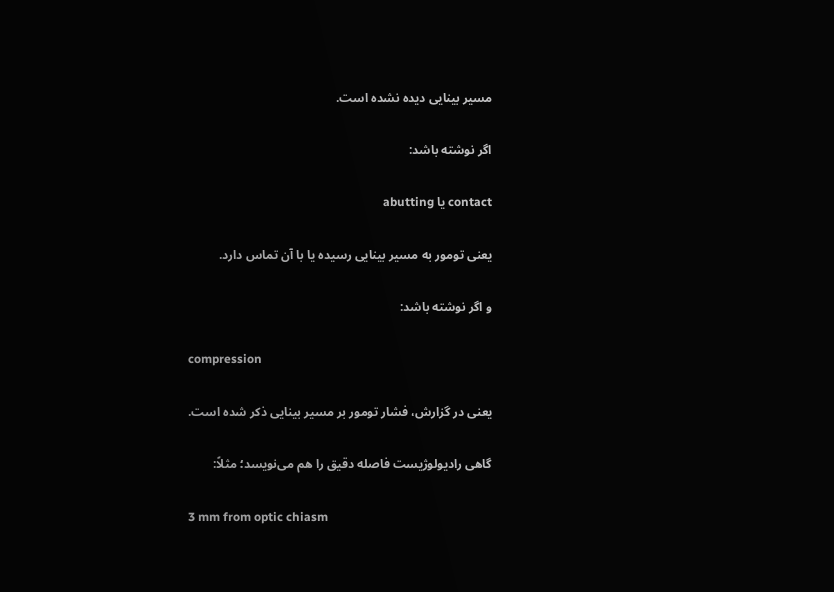مسیر بینایی دیده نشده است.

اگر نوشته باشد:

contact یا abutting

یعنی تومور به مسیر بینایی رسیده یا با آن تماس دارد.

و اگر نوشته باشد:

compression

یعنی در گزارش، فشار تومور بر مسیر بینایی ذکر شده است.

گاهی رادیولوژیست فاصله دقیق را هم می‌نویسد؛ مثلاً:

3 mm from optic chiasm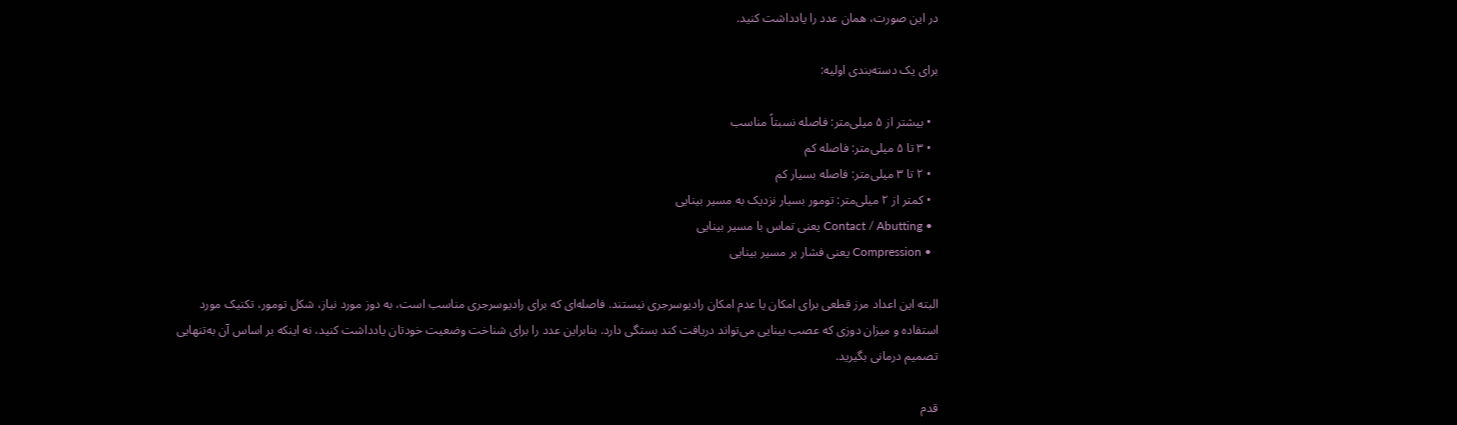در این صورت، همان عدد را یادداشت کنید.

برای یک دسته‌بندی اولیه:

  • بیشتر از ۵ میلی‌متر: فاصله نسبتاً مناسب
  • ۳ تا ۵ میلی‌متر: فاصله کم
  • ۲ تا ۳ میلی‌متر: فاصله بسیار کم
  • کمتر از ۲ میلی‌متر: تومور بسیار نزدیک به مسیر بینایی
  • Contact / Abutting یعنی تماس با مسیر بینایی
  • Compression یعنی فشار بر مسیر بینایی

البته این اعداد مرز قطعی برای امکان یا عدم امکان رادیوسرجری نیستند. فاصله‌ای که برای رادیوسرجری مناسب است، به دوز مورد نیاز، شکل تومور، تکنیک مورد استفاده و میزان دوزی که عصب بینایی می‌تواند دریافت کند بستگی دارد. بنابراین عدد را برای شناخت وضعیت خودتان یادداشت کنید، نه اینکه بر اساس آن به‌تنهایی تصمیم درمانی بگیرید.

قدم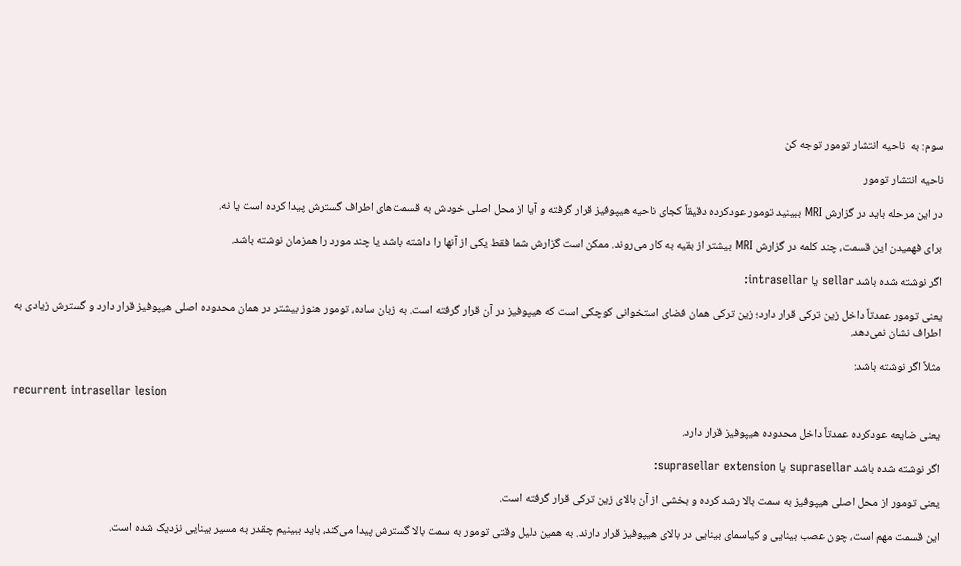سوم: به  ناحیه انتشار تومور توجه کن

ناحیه انتشار تومور

در این مرحله باید در گزارش MRI ببینید تومور عودکرده دقیقاً کجای ناحیه هیپوفیز قرار گرفته و آیا از محل اصلی خودش به قسمت‌های اطراف گسترش پیدا کرده است یا نه.

برای فهمیدن این قسمت، چند کلمه در گزارش MRI بیشتر از بقیه به کار می‌روند. ممکن است گزارش شما فقط یکی از آنها را داشته باشد یا چند مورد را همزمان نوشته باشد.

اگر نوشته شده باشد sellar یا intrasellar:

یعنی تومور عمدتاً داخل زین ترکی قرار دارد؛ زین ترکی همان فضای استخوانی کوچکی است که هیپوفیز در آن قرار گرفته است. به زبان ساده، تومور هنوز بیشتر در همان محدوده اصلی هیپوفیز قرار دارد و گسترش زیادی به اطراف نشان نمی‌دهد.

مثلاً اگر نوشته باشد:

recurrent intrasellar lesion

یعنی ضایعه عودکرده عمدتاً داخل محدوده هیپوفیز قرار دارد.

اگر نوشته شده باشد suprasellar یا suprasellar extension:

یعنی تومور از محل اصلی هیپوفیز به سمت بالا رشد کرده و بخشی از آن بالای زین ترکی قرار گرفته است.

این قسمت مهم است، چون عصب بینایی و کیاسمای بینایی در بالای هیپوفیز قرار دارند. به همین دلیل وقتی تومور به سمت بالا گسترش پیدا می‌کند، باید ببینیم چقدر به مسیر بینایی نزدیک شده است.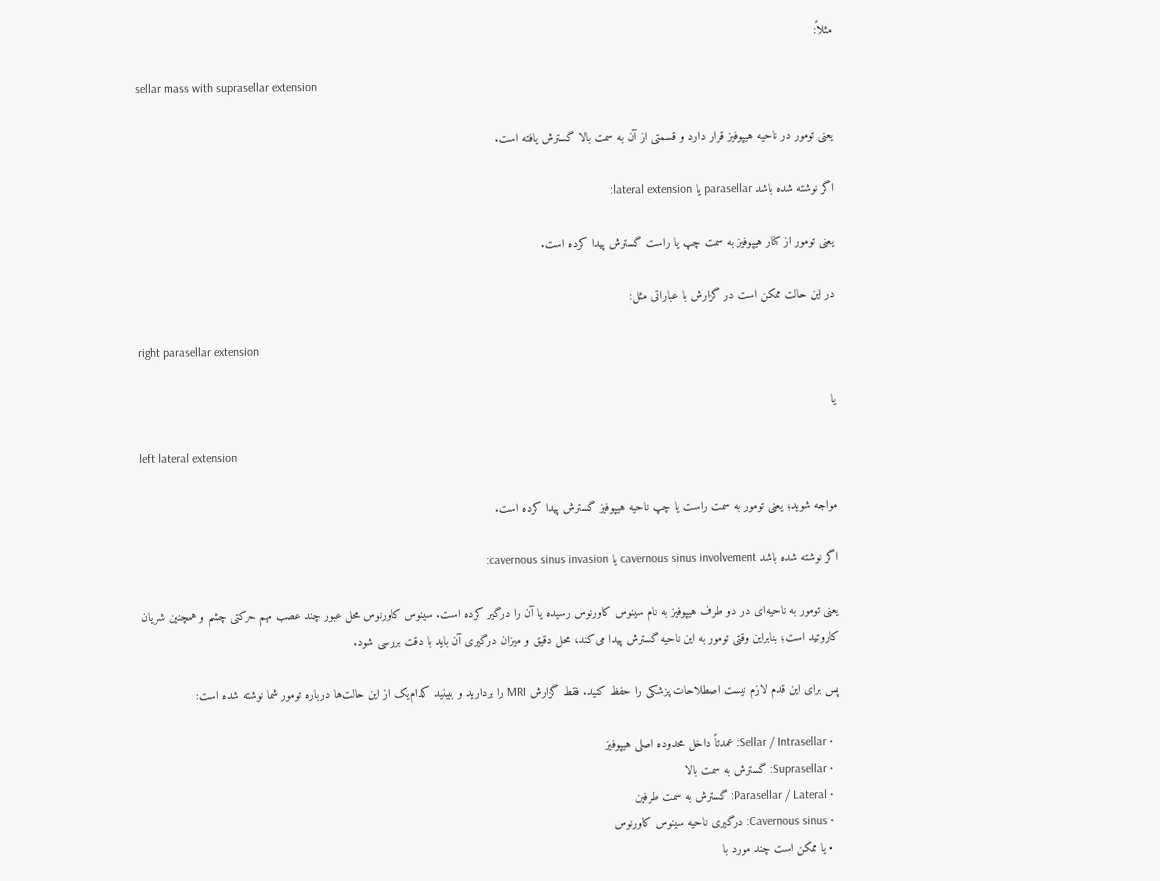مثلاً:

sellar mass with suprasellar extension

یعنی تومور در ناحیه هیپوفیز قرار دارد و قسمتی از آن به سمت بالا گسترش یافته است.

اگر نوشته شده باشد parasellar یا lateral extension:

یعنی تومور از کنار هیپوفیز به سمت چپ یا راست گسترش پیدا کرده است.

در این حالت ممکن است در گزارش با عباراتی مثل:

right parasellar extension

یا

left lateral extension

مواجه شوید؛ یعنی تومور به سمت راست یا چپ ناحیه هیپوفیز گسترش پیدا کرده است.

اگر نوشته شده باشد cavernous sinus involvement یا cavernous sinus invasion:

یعنی تومور به ناحیه‌ای در دو طرف هیپوفیز به نام سینوس کاورنوس رسیده یا آن را درگیر کرده است. سینوس کاورنوس محل عبور چند عصب مهم حرکتی چشم و همچنین شریان کاروتید است؛ بنابراین وقتی تومور به این ناحیه گسترش پیدا می‌کند، محل دقیق و میزان درگیری آن باید با دقت بررسی شود.

پس برای این قدم لازم نیست اصطلاحات پزشکی را حفظ کنید. فقط گزارش MRI را بردارید و ببینید کدام‌یک از این حالت‌ها درباره تومور شما نوشته شده است:

  • Sellar / Intrasellar: عمدتاً داخل محدوده اصلی هیپوفیز
  • Suprasellar: گسترش به سمت بالا
  • Parasellar / Lateral: گسترش به سمت طرفین
  • Cavernous sinus: درگیری ناحیه سینوس کاورنوس
  • یا ممکن است چند مورد با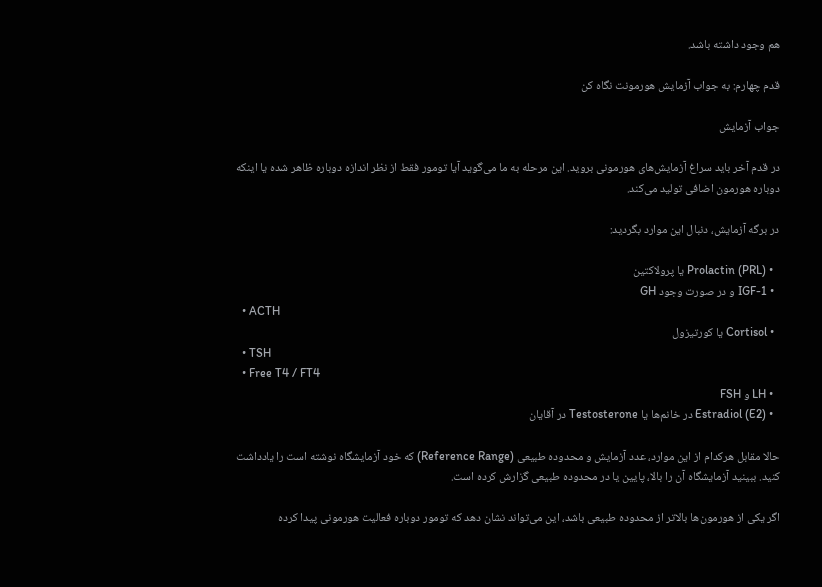هم وجود داشته باشد.

قدم چهارم: به جواب آزمایش هورمونت نگاه کن

جواب آزمایش

در قدم آخر باید سراغ آزمایش‌های هورمونی بروید. این مرحله به ما می‌گوید آیا تومور فقط از نظر اندازه دوباره ظاهر شده یا اینکه دوباره هورمون اضافی تولید می‌کند.

در برگه آزمایش، دنبال این موارد بگردید:

  • Prolactin (PRL) یا پرولاکتین
  • IGF-1 و در صورت وجود GH
  • ACTH
  • Cortisol یا کورتیزول
  • TSH
  • Free T4 / FT4
  • LH و FSH
  • Estradiol (E2) در خانم‌ها یا Testosterone در آقایان

حالا مقابل هرکدام از این موارد، عدد آزمایش و محدوده طبیعی (Reference Range) که خود آزمایشگاه نوشته است را یادداشت کنید. ببینید آزمایشگاه آن را بالا، پایین یا در محدوده طبیعی گزارش کرده است.

اگر یکی از هورمون‌ها بالاتر از محدوده طبیعی باشد، این می‌تواند نشان دهد که تومور دوباره فعالیت هورمونی پیدا کرده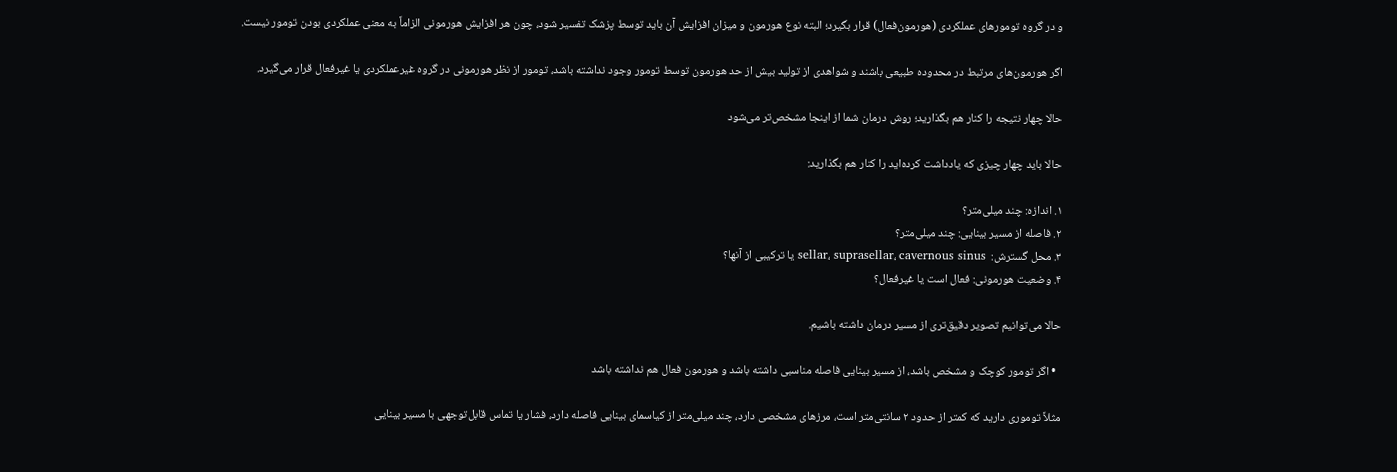و در گروه تومورهای عملکردی (هورمون‌فعال) قرار بگیرد؛ البته نوع هورمون و میزان افزایش آن باید توسط پزشک تفسیر شود، چون هر افزایش هورمونی الزاماً به معنی عملکردی بودن تومور نیست.

اگر هورمون‌های مرتبط در محدوده طبیعی باشند و شواهدی از تولید بیش از حد هورمون توسط تومور وجود نداشته باشد، تومور از نظر هورمونی در گروه غیرعملکردی یا غیرفعال قرار می‌گیرد.

حالا چهار نتیجه را کنار هم بگذارید؛ روش درمان شما از اینجا مشخص‌تر می‌شود

حالا باید چهار چیزی که یادداشت کرده‌اید را کنار هم بگذارید:

۱. اندازه: چند میلی‌متر؟
۲. فاصله از مسیر بینایی: چند میلی‌متر؟
۳. محل گسترش:  sellar، suprasellar، cavernous sinus یا ترکیبی از آنها؟
۴. وضعیت هورمونی: فعال است یا غیرفعال؟

حالا می‌توانیم تصویر دقیق‌تری از مسیر درمان داشته باشیم.

  • اگر تومور کوچک و مشخص باشد، از مسیر بینایی فاصله مناسبی داشته باشد و هورمون فعال هم نداشته باشد

مثلاً توموری دارید که کمتر از حدود ۲ سانتی‌متر است، مرزهای مشخصی دارد، چند میلی‌متر از کیاسمای بینایی فاصله دارد، فشار یا تماس قابل‌توجهی با مسیر بینایی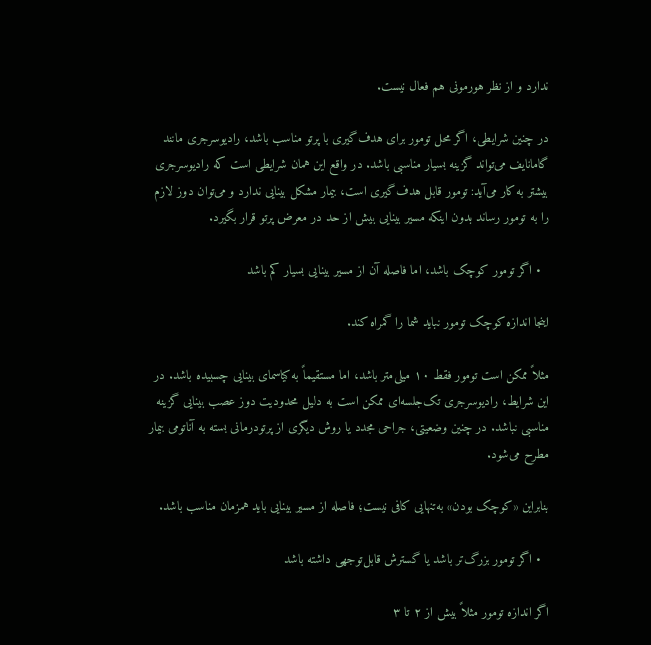ندارد و از نظر هورمونی هم فعال نیست.

در چنین شرایطی، اگر محل تومور برای هدف‌گیری با پرتو مناسب باشد، رادیوسرجری مانند گامانایف می‌تواند گزینه بسیار مناسبی باشد. در واقع این همان شرایطی است که رادیوسرجری بیشتر به کار می‌آید: تومور قابل هدف‌گیری است، بیمار مشکل بینایی ندارد و می‌توان دوز لازم را به تومور رساند بدون اینکه مسیر بینایی بیش از حد در معرض پرتو قرار بگیرد.

  • اگر تومور کوچک باشد، اما فاصله آن از مسیر بینایی بسیار کم باشد

اینجا اندازه کوچک تومور نباید شما را گمراه کند.

مثلاً ممکن است تومور فقط ۱۰ میلی‌متر باشد، اما مستقیماً به کیاسمای بینایی چسبیده باشد. در این شرایط، رادیوسرجری تک‌جلسه‌ای ممکن است به دلیل محدودیت دوز عصب بینایی گزینه مناسبی نباشد. در چنین وضعیتی، جراحی مجدد یا روش دیگری از پرتودرمانی بسته به آناتومی بیمار مطرح می‌شود.

بنابراین «کوچک بودن» به‌تنهایی کافی نیست؛ فاصله از مسیر بینایی باید همزمان مناسب باشد.

  • اگر تومور بزرگ‌تر باشد یا گسترش قابل‌توجهی داشته باشد

اگر اندازه تومور مثلاً بیش از ۲ تا ۳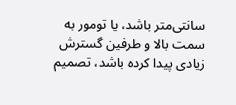سانتی‌متر باشد، یا تومور به سمت بالا و طرفین گسترش زیادی پیدا کرده باشد، تصمیم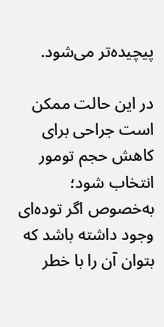پیچیده‌تر می‌شود.

در این حالت ممکن است جراحی برای کاهش حجم تومور انتخاب شود؛ به‌خصوص اگر توده‌ای وجود داشته باشد که بتوان آن را با خطر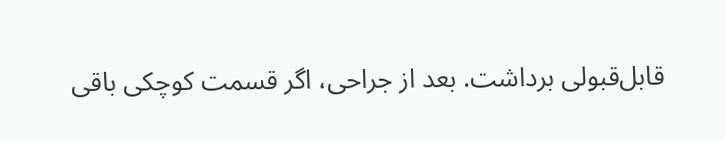قابل‌قبولی برداشت. بعد از جراحی، اگر قسمت کوچکی باقی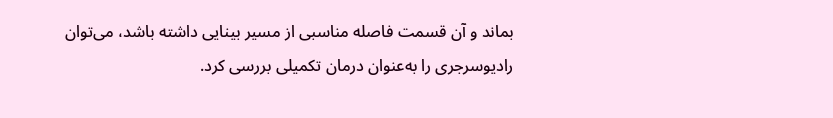بماند و آن قسمت فاصله مناسبی از مسیر بینایی داشته باشد، می‌توان رادیوسرجری را به‌عنوان درمان تکمیلی بررسی کرد.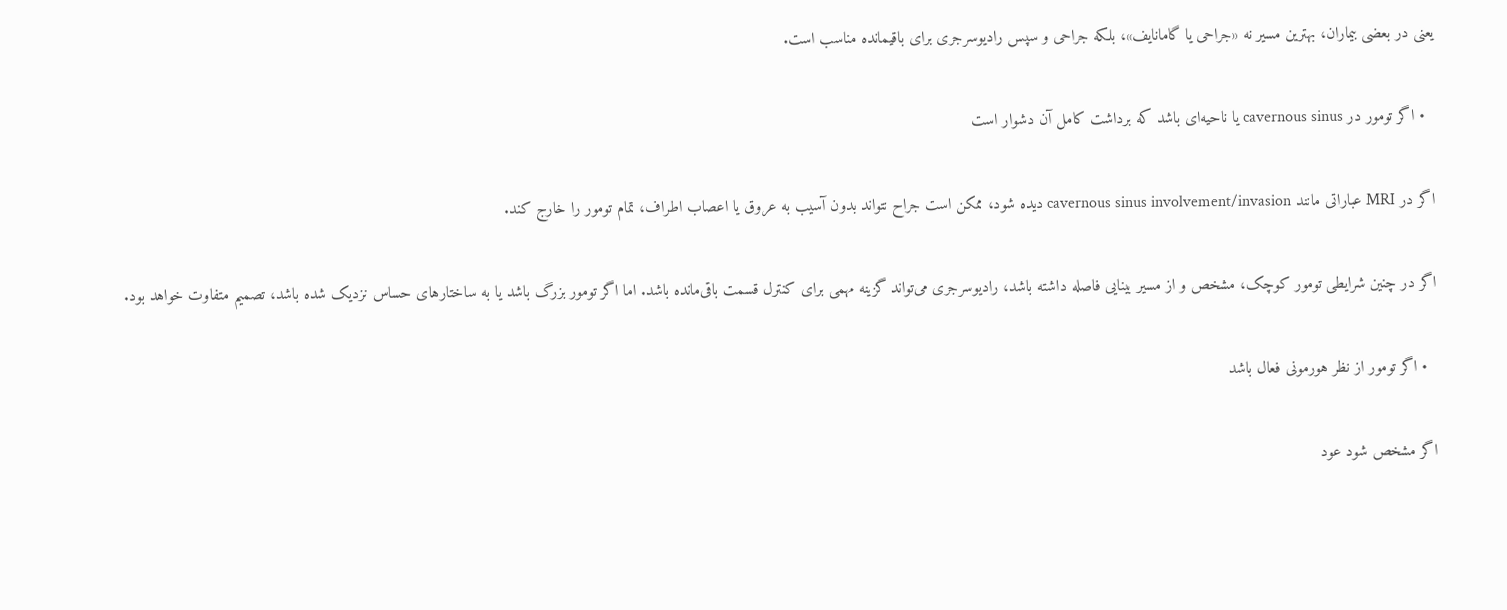یعنی در بعضی بیماران، بهترین مسیر نه «جراحی یا گامانایف»، بلکه جراحی و سپس رادیوسرجری برای باقیمانده مناسب است.

  • اگر تومور در cavernous sinus یا ناحیه‌ای باشد که برداشت کامل آن دشوار است

اگر در MRI عباراتی مانند cavernous sinus involvement/invasion دیده شود، ممکن است جراح نتواند بدون آسیب به عروق یا اعصاب اطراف، تمام تومور را خارج کند.

اگر در چنین شرایطی تومور کوچک، مشخص و از مسیر بینایی فاصله داشته باشد، رادیوسرجری می‌تواند گزینه مهمی برای کنترل قسمت باقی‌مانده باشد. اما اگر تومور بزرگ باشد یا به ساختارهای حساس نزدیک شده باشد، تصمیم متفاوت خواهد بود.

  • اگر تومور از نظر هورمونی فعال باشد

اگر مشخص شود عود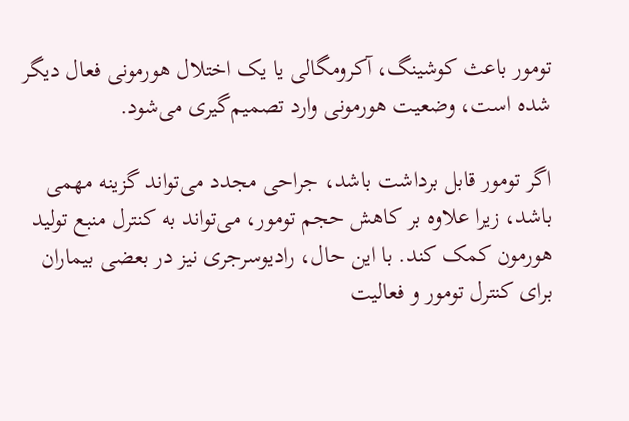تومور باعث کوشینگ، آکرومگالی یا یک اختلال هورمونی فعال دیگر شده است، وضعیت هورمونی وارد تصمیم‌گیری می‌شود.

اگر تومور قابل برداشت باشد، جراحی مجدد می‌تواند گزینه مهمی باشد، زیرا علاوه بر کاهش حجم تومور، می‌تواند به کنترل منبع تولید هورمون کمک کند. با این حال، رادیوسرجری نیز در بعضی بیماران برای کنترل تومور و فعالیت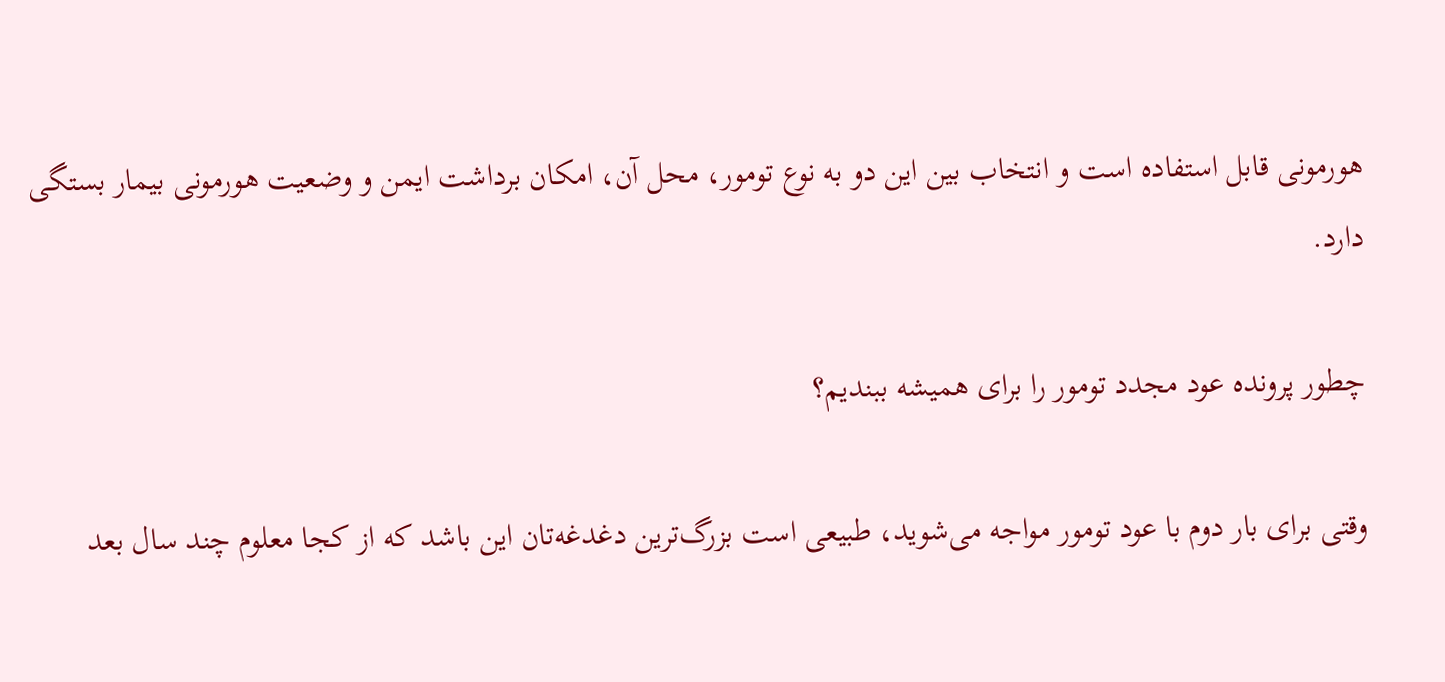هورمونی قابل استفاده است و انتخاب بین این دو به نوع تومور، محل آن، امکان برداشت ایمن و وضعیت هورمونی بیمار بستگی دارد.

چطور پرونده عود مجدد تومور را برای همیشه ببندیم؟

وقتی برای بار دوم با عود تومور مواجه می‌شوید، طبیعی است بزرگ‌ترین دغدغه‌تان این باشد که از کجا معلوم چند سال بعد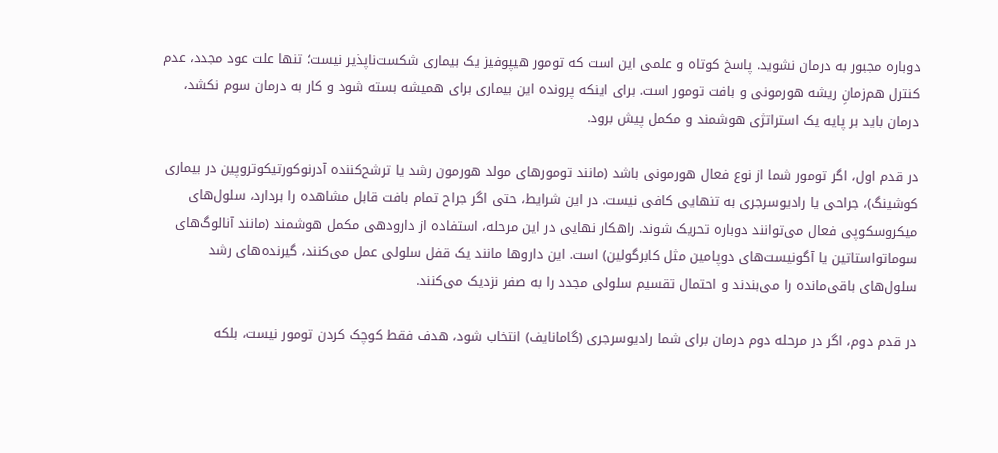دوباره مجبور به درمان نشوید. پاسخ کوتاه و علمی این است که تومور هیپوفیز یک بیماری شکست‌ناپذیر نیست؛ تنها علت عود مجدد، عدم کنترل هم‌زمانِ ریشه هورمونی و بافت تومور است. برای اینکه پرونده این بیماری برای همیشه بسته شود و کار به درمان سوم نکشد، درمان باید بر پایه یک استراتژی هوشمند و مکمل پیش برود.

در قدم اول، اگر تومور شما از نوع فعال هورمونی باشد (مانند تومورهای مولد هورمون رشد یا ترشح‌کننده آدرنوکورتیکوتروپین در بیماری کوشینگ)، جراحی یا رادیوسرجری به تنهایی کافی نیست. در این شرایط، حتی اگر جراح تمام بافت قابل مشاهده را بردارد، سلول‌های میکروسکوپی فعال می‌توانند دوباره تحریک شوند. راهکار نهایی در این مرحله، استفاده از دارودهی مکمل هوشمند (مانند آنالوگ‌های سوماتواستاتین یا آگونیست‌های دوپامین مثل کابرگولین) است. این داروها مانند یک قفل سلولی عمل می‌کنند، گیرنده‌های رشد سلول‌های باقی‌مانده را می‌بندند و احتمال تقسیم سلولی مجدد را به صفر نزدیک می‌کنند.

در قدم دوم، اگر در مرحله دوم درمان برای شما رادیوسرجری (گامانایف) انتخاب شود، هدف فقط کوچک کردن تومور نیست، بلکه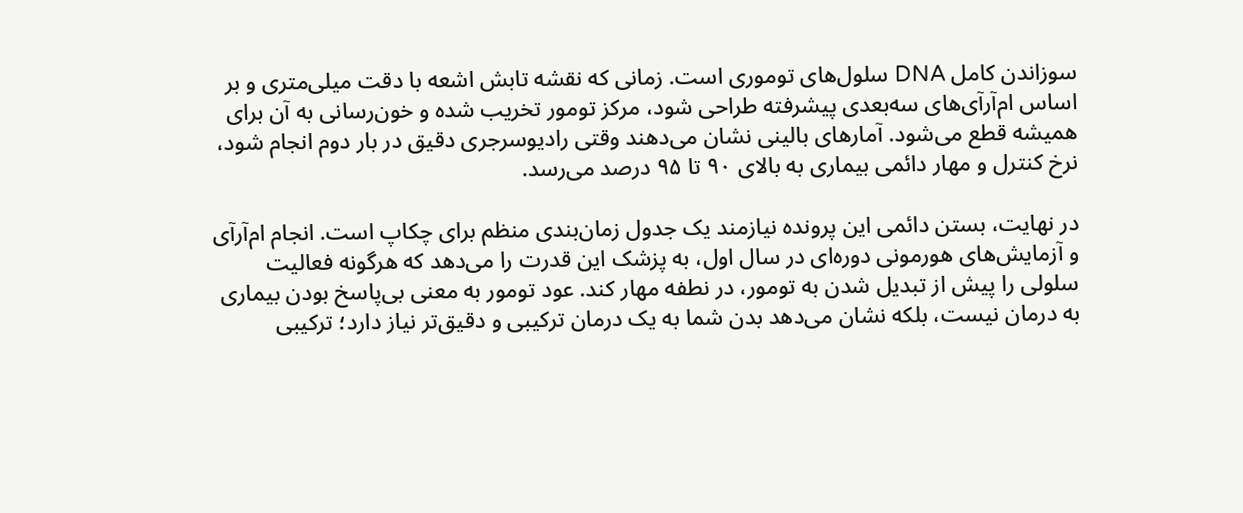سوزاندن کامل DNA سلول‌های توموری است. زمانی که نقشه تابش اشعه با دقت میلی‌متری و بر اساس ام‌آر‌آی‌های سه‌بعدی پیشرفته طراحی شود، مرکز تومور تخریب شده و خون‌رسانی به آن برای همیشه قطع می‌شود. آمارهای بالینی نشان می‌دهند وقتی رادیوسرجری دقیق در بار دوم انجام شود، نرخ کنترل و مهار دائمی بیماری به بالای ۹۰ تا ۹۵ درصد می‌رسد.

در نهایت، بستن دائمی این پرونده نیازمند یک جدول زمان‌بندی منظم برای چکاپ است. انجام ام‌آر‌آی و آزمایش‌های هورمونی دوره‌ای در سال اول، به پزشک این قدرت را می‌دهد که هرگونه فعالیت سلولی را پیش از تبدیل شدن به تومور، در نطفه مهار کند. عود تومور به معنی بی‌پاسخ بودن بیماری به درمان نیست، بلکه نشان می‌دهد بدن شما به یک درمان ترکیبی و دقیق‌تر نیاز دارد؛ ترکیبی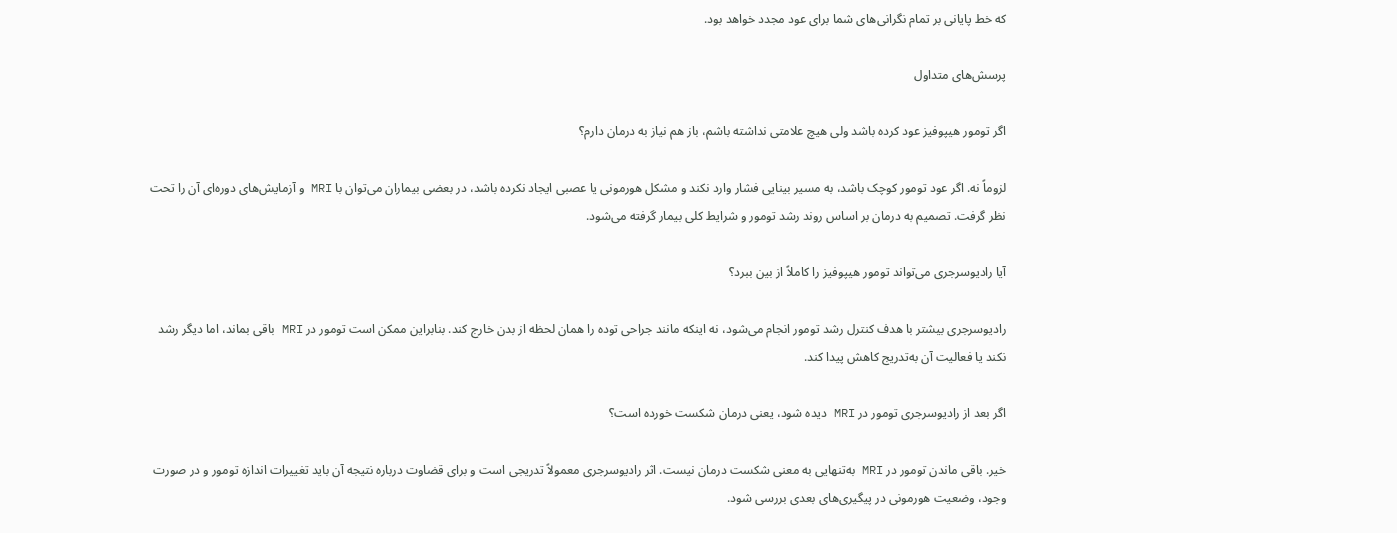که خط پایانی بر تمام نگرانی‌های شما برای عود مجدد خواهد بود.

پرسش‌های متداول

اگر تومور هیپوفیز عود کرده باشد ولی هیچ علامتی نداشته باشم، باز هم نیاز به درمان دارم؟

لزوماً نه. اگر عود تومور کوچک باشد، به مسیر بینایی فشار وارد نکند و مشکل هورمونی یا عصبی ایجاد نکرده باشد، در بعضی بیماران می‌توان با MRI و آزمایش‌های دوره‌ای آن را تحت نظر گرفت. تصمیم به درمان بر اساس روند رشد تومور و شرایط کلی بیمار گرفته می‌شود.

آیا رادیوسرجری می‌تواند تومور هیپوفیز را کاملاً از بین ببرد؟

رادیوسرجری بیشتر با هدف کنترل رشد تومور انجام می‌شود، نه اینکه مانند جراحی توده را همان لحظه از بدن خارج کند. بنابراین ممکن است تومور در MRI باقی بماند، اما دیگر رشد نکند یا فعالیت آن به‌تدریج کاهش پیدا کند.

اگر بعد از رادیوسرجری تومور در MRI دیده شود، یعنی درمان شکست خورده است؟

خیر. باقی ماندن تومور در MRI به‌تنهایی به معنی شکست درمان نیست. اثر رادیوسرجری معمولاً تدریجی است و برای قضاوت درباره نتیجه آن باید تغییرات اندازه تومور و در صورت وجود، وضعیت هورمونی در پیگیری‌های بعدی بررسی شود.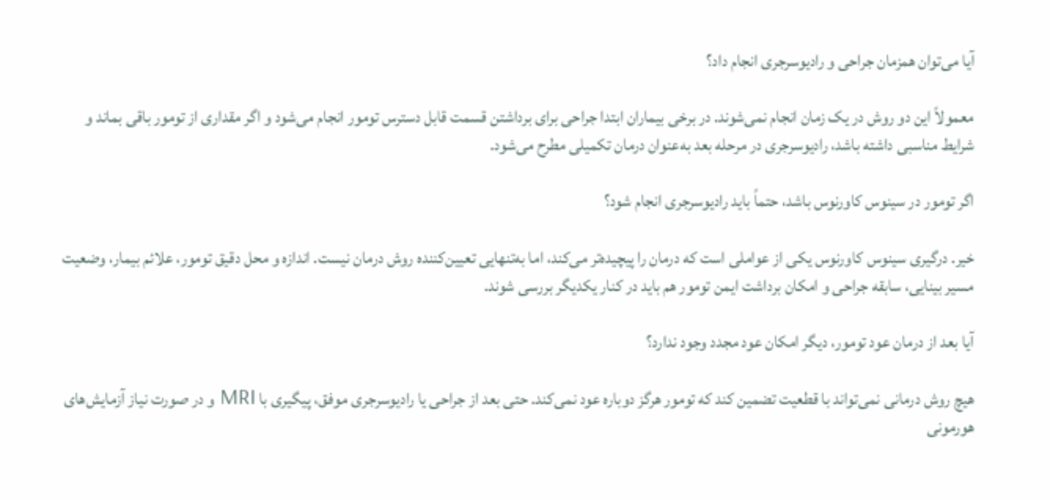آیا می‌توان همزمان جراحی و رادیوسرجری انجام داد؟

معمولاً این دو روش در یک زمان انجام نمی‌شوند. در برخی بیماران ابتدا جراحی برای برداشتن قسمت قابل دسترس تومور انجام می‌شود و اگر مقداری از تومور باقی بماند و شرایط مناسبی داشته باشد، رادیوسرجری در مرحله بعد به‌عنوان درمان تکمیلی مطرح می‌شود.

اگر تومور در سینوس کاورنوس باشد، حتماً باید رادیوسرجری انجام شود؟

خیر. درگیری سینوس کاورنوس یکی از عواملی است که درمان را پیچیده‌تر می‌کند، اما به‌تنهایی تعیین‌کننده روش درمان نیست. اندازه و محل دقیق تومور، علائم بیمار، وضعیت مسیر بینایی، سابقه جراحی و امکان برداشت ایمن تومور هم باید در کنار یکدیگر بررسی شوند.

آیا بعد از درمان عود تومور، دیگر امکان عود مجدد وجود ندارد؟

هیچ روش درمانی نمی‌تواند با قطعیت تضمین کند که تومور هرگز دوباره عود نمی‌کند. حتی بعد از جراحی یا رادیوسرجری موفق، پیگیری با MRI و در صورت نیاز آزمایش‌های هورمونی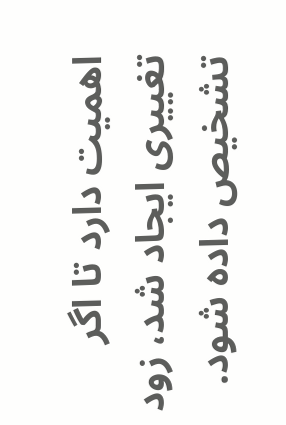اهمیت دارد تا اگر تغییری ایجاد شد، زود تشخیص داده شود.